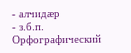- алчидæр
- з.б.п.
Орфографический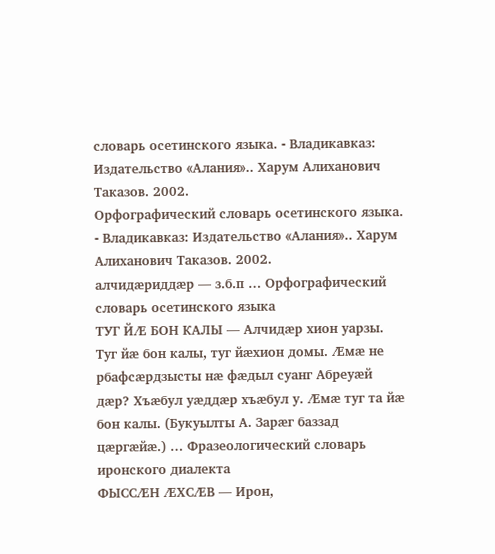словарь осетинского языка. - Владикавказ: Издательство «Алания».. Харум Алиханович Таказов. 2002.
Орфографический словарь осетинского языка. - Владикавказ: Издательство «Алания».. Харум Алиханович Таказов. 2002.
алчидæриддæр — з.б.п … Орфографический словарь осетинского языка
ТУГ ЙÆ БОН КАЛЫ — Алчидæр хион уарзы. Туг йæ бон калы, туг йæхион домы. Æмæ не рбафсæрдзысты нæ фæдыл суанг Абреуæй дæр? Хъæбул уæддæр хъæбул у. Æмæ туг та йæ бон калы. (Букуылты А. Зарæг баззад цæргæйæ.) … Фразеологический словарь иронского диалекта
ФЫССÆН ÆХСÆВ — Ирон,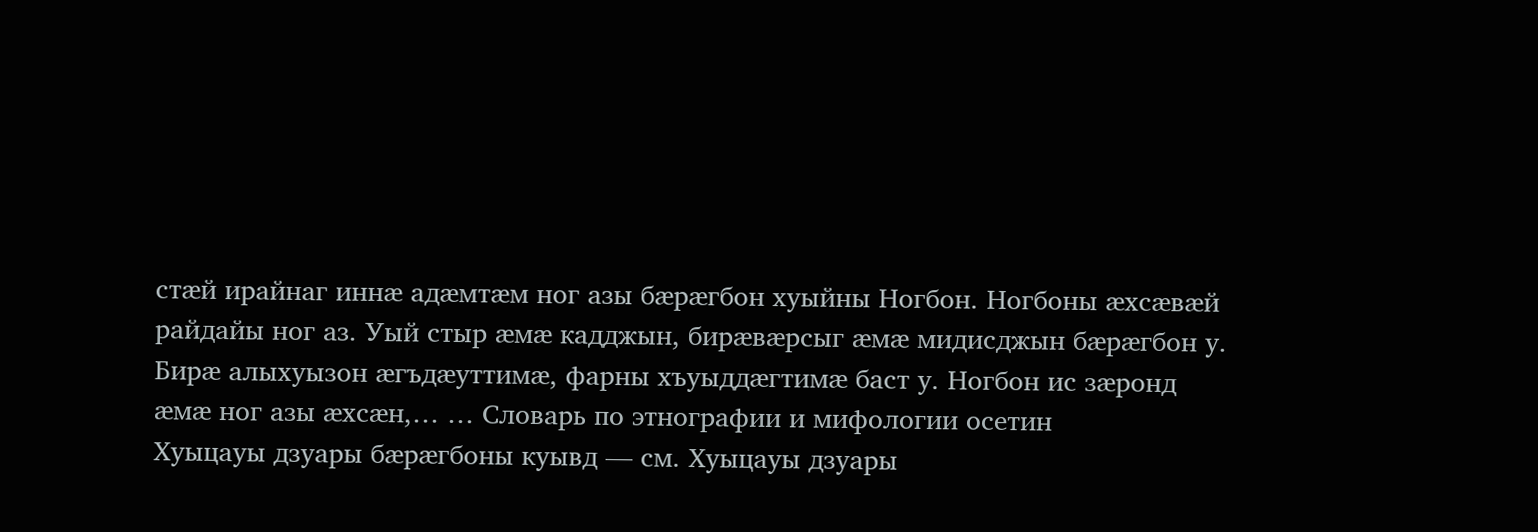стæй ирайнаг иннæ адæмтæм ног азы бæрæгбон хуыйны Ногбон. Ногбоны æхсæвæй райдайы ног аз. Уый стыр æмæ кадджын, бирæвæрсыг æмæ мидисджын бæрæгбон у. Бирæ алыхуызон æгъдæуттимæ, фарны хъуыддæгтимæ баст у. Ногбон ис зæронд æмæ ног азы æхсæн,… … Словарь по этнографии и мифологии осетин
Хуыцауы дзуары бæрæгбоны куывд — см. Хуыцауы дзуары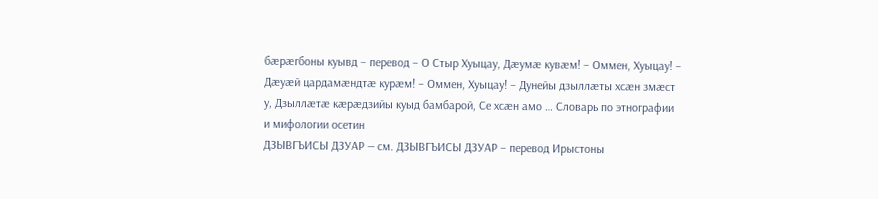бæрæгбоны куывд – перевод – О Стыр Хуыцау, Дæумæ кувæм! – Оммен, Хуыцау! – Дæуæй цардамæндтæ курæм! – Оммен, Хуыцау! – Дунейы дзыллæты хсæн змæст у, Дзыллæтæ кæрæдзийы куыд бамбарой, Се хсæн амо … Словарь по этнографии и мифологии осетин
ДЗЫВГЪИСЫ ДЗУАР — см. ДЗЫВГЪИСЫ ДЗУАР – перевод Ирыстоны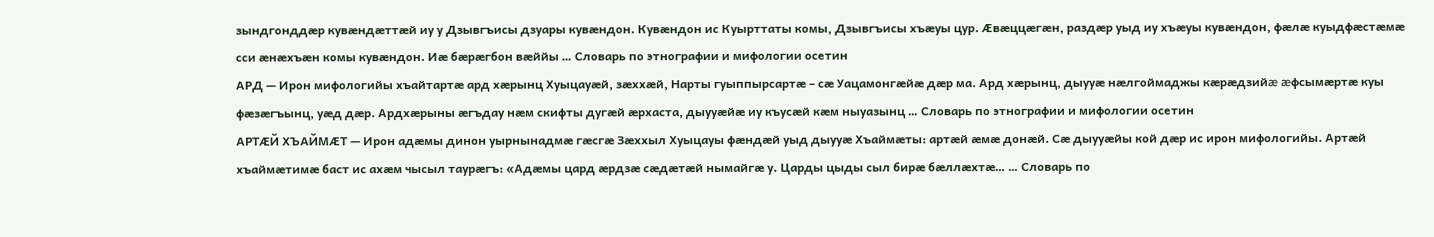зындгонддæр кувæндæттæй иу у Дзывгъисы дзуары кувæндон. Кувæндон ис Куырттаты комы, Дзывгъисы хъæуы цур. Æвæццæгæн, раздæр уыд иу хъæуы кувæндон, фæлæ куыдфæстæмæ сси æнæхъæн комы кувæндон. Иæ бæрæгбон вæййы … Словарь по этнографии и мифологии осетин
АРД — Ирон мифологийы хъайтартæ ард хæрынц Хуыцауæй, зæххæй, Нарты гуыппырсартæ – сæ Уацамонгæйæ дæр ма. Ард хæрынц, дыууæ нæлгоймаджы кæрæдзийæ æфсымæртæ куы фæзæгъынц, уæд дæр. Ардхæрыны æгъдау нæм скифты дугæй æрхаста, дыууæйæ иу къусæй кæм ныуазынц … Словарь по этнографии и мифологии осетин
АРТÆЙ ХЪАЙМÆТ — Ирон адæмы динон уырнынадмæ гæсгæ Зæххыл Хуыцауы фæндæй уыд дыууæ Хъаймæты: артæй æмæ донæй. Сæ дыууæйы кой дæр ис ирон мифологийы. Артæй хъаймæтимæ баст ис ахæм чысыл таурæгъ: «Адæмы цард æрдзæ сæдæтæй нымайгæ у. Царды цыды сыл бирæ бæллæхтæ… … Словарь по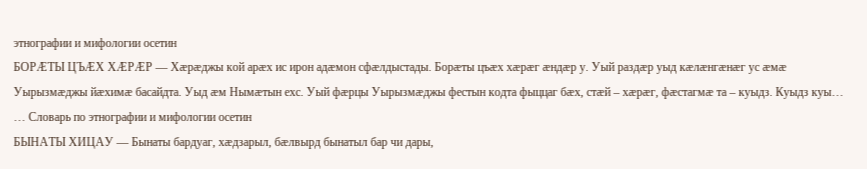этнографии и мифологии осетин
БОРÆТЫ ЦЪÆХ ХÆРÆР — Хæрæджы кой арæх ис ирон адæмон сфæлдыстады. Борæты цъæх хæрæг æндæр у. Уый раздæр уыд кæлæнгæнæг ус æмæ Уырызмæджы йæхимæ басайдта. Уыд æм Нымæтын ехс. Уый фæрцы Уырызмæджы фестын кодта фыццаг бæх, стæй – хæрæг, фæстагмæ та – куыдз. Куыдз куы… … Словарь по этнографии и мифологии осетин
БЫНАТЫ ХИЦАУ — Бынаты бардуаг, хæдзарыл, бæлвырд бынатыл бар чи дары,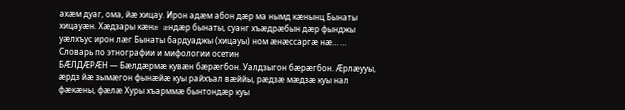ахæм дуаг, ома, йæ хицау. Ирон адæм абон дæр ма нымд кæнынц Бынаты хицауæн. Хæдзары кæнæ æндæр бынаты, суанг хъæдрæбын дæр фынджы уæлхъус ирон лæг Бынаты бардуаджы (хицауы) ном æнæссаргæ нæ… … Словарь по этнографии и мифологии осетин
БÆЛДÆРÆН — Бæлдæрмæ кувæн бæрæгбон. Уалдзыгон бæрæгбон. Æрлæууы, æрдз йæ зымæгон фынæйæ куы райхъал вæййы, рæдзæ мæдзæ куы нал фæкæны, фæлæ Хуры хъарммæ бынтондæр куы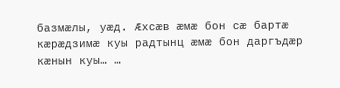базмæлы, уæд. Æхсæв æмæ бон сæ бартæ кæрæдзимæ куы радтынц æмæ бон даргъдæр кæнын куы… …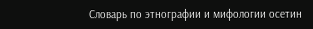Словарь по этнографии и мифологии осетин